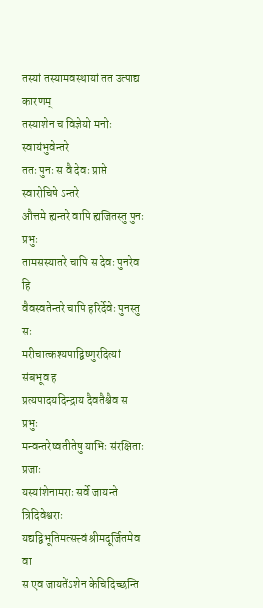तस्यां तस्यामवस्थायां तत उत्पाद्य कारणम्
तस्याशेन च विज्ञेयो मनोः स्वायंभुवेन्तरे
ततः पुनः स वै देवः प्राप्ते स्वारोचिषे ऽन्तरे
औत्तमे ह्यन्तरे वापि ह्यजितस्तु पुनः प्रभुः
तामसस्यातरे चापि स देवः पुनरेव हि
वैवस्वतेन्तरे चापि हरिर्देवेः पुनस्तु सः
मरीचात्कश्यपाद्विष्णुरदित्यां संबभूव ह
प्रत्यपादयदिन्द्राय दैवतैश्चैव स प्रभुः
मन्वन्तरेष्वतीतेषु याभिः संरक्षिताः प्रजाः
यस्यांशेनामराः सर्वे जायन्ते त्रिदिवेश्वराः
यद्यद्विभूतिमत्सत्त्वं श्रीमदूर्जितमेव वा
स एव जायतेंऽशेन केचिदिच्छन्ति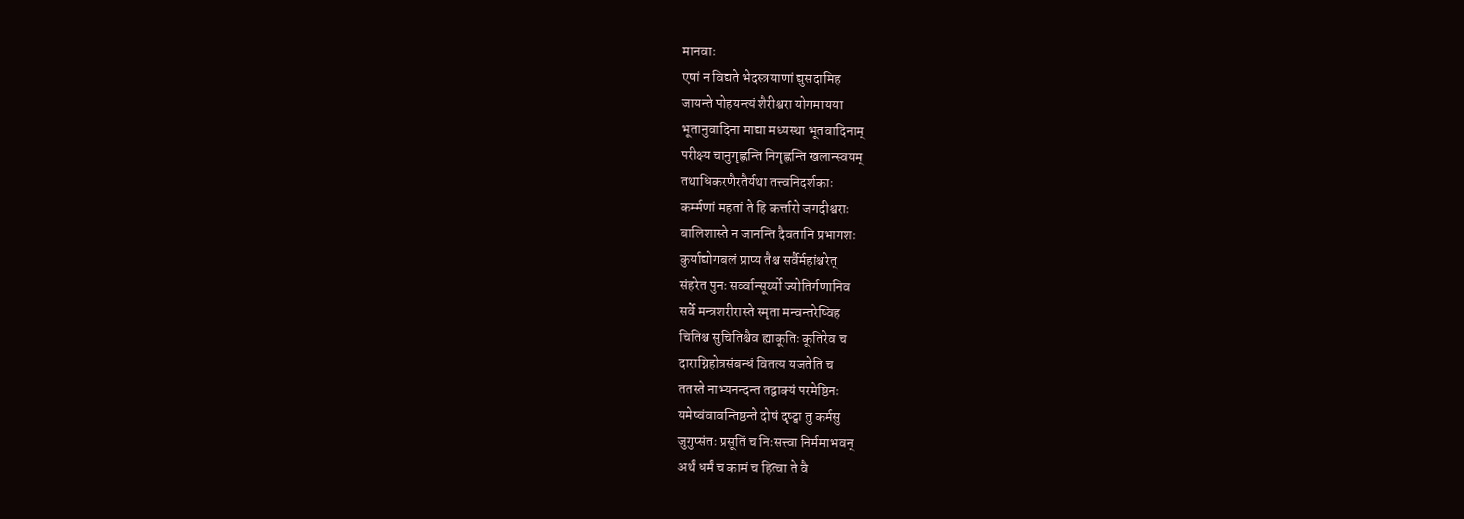मानवाः
एषां न विद्यते भेदस्त्रयाणां द्युसदामिह
जायन्ते पोहयन्त्यं शैरीश्वरा योगमायया
भूतानुवादिना माद्या मध्यस्था भूतवादिनाम्
परीक्ष्य चानुगृह्णन्ति निगृह्णन्ति खलान्स्वयम्
तथाधिकरणैरतैर्यथा तत्त्वनिदर्शकाः
कर्म्मणां महतां ते हि कर्त्तारो जगदीश्वराः
बालिशास्ते न जानन्ति दैवतानि प्रभागशः
कुर्याद्योगबलं प्राप्य तैश्च सर्वैर्महांश्चरेत्
संहरेत पुनः सर्व्वान्सूर्य्यो ज्योतिर्गणानिव
सर्वे मन्त्रशरीरास्ते स्मृता मन्वन्तरेष्विह
चितिश्च सुचितिश्चैव ह्याकूतिः कूतिरेव च
दाराग्निहोत्रसंबन्धं वितत्य यजतेति च
ततस्ते नाभ्यनन्दन्त तद्वाक्यं परमेष्ठिनः
यमेष्वंवावन्तिष्ठन्ते दोषं दृष्ट्वा तु कर्मसु
जुगुप्संतः प्रसूतिं च निःसत्त्वा निर्ममाभवन्
अर्थं धर्मं च कामं च हित्वा ते वै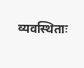व्यवस्थिताः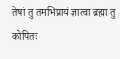तेषां तु तमभिप्रायं ज्ञात्वा ब्रह्मा तु कोपितः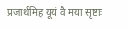प्रजार्थमिह यूयं वै मया सृष्टाः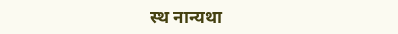स्थ नान्यथा